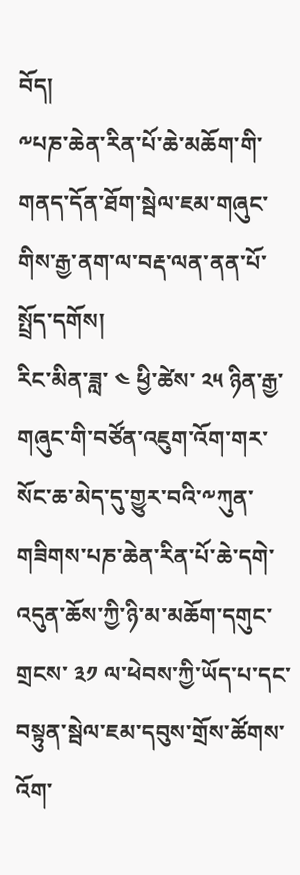བོད།
༸པཎ་ཆེན་རིན་པོ་ཆེ་མཆོག་གི་གནད་དོན་ཐོག་སྦེལ་ཇམ་གཞུང་གིས་རྒྱ་ནག་ལ་བརྡ་ལན་ནན་པོ་སྤྲོད་དགོས།
རིང་མིན་ཟླ་ ༤ ཕྱི་ཚེས་ ༢༥ ཉིན་རྒྱ་གཞུང་གི་བཙོན་འཇུག་འོག་གར་སོང་ཆ་མེད་དུ་གྱུར་བའི་༸ཀུན་གཟིགས་པཎ་ཆེན་རིན་པོ་ཆེ་དགེ་འདུན་ཆོས་ཀྱི་ཉི་མ་མཆོག་དགུང་གྲངས་ ༣༡ ལ་ཕེབས་ཀྱི་ཡོད་པ་དང་བསྟུན་སྦེལ་ཇམ་དབུས་གྲོས་ཚོགས་འོག་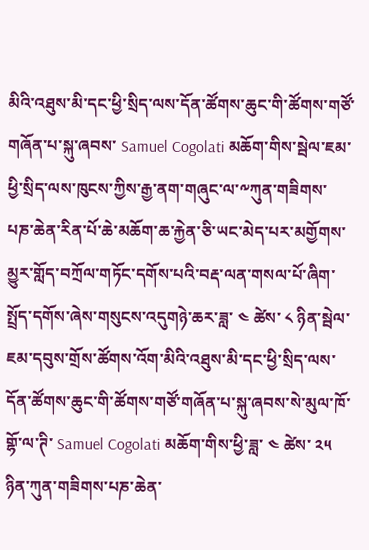མིའི་འཐུས་མི་དང་ཕྱི་སྲིད་ལས་དོན་ཚོགས་ཆུང་གི་ཚོགས་གཙོ་གཞོན་པ་སྐུ་ཞབས་ Samuel Cogolati མཆོག་གིས་སྦེལ་ཇམ་ཕྱི་སྲིད་ལས་ཁུངས་ཀྱིས་རྒྱ་ནག་གཞུང་ལ་༸ཀུན་གཟིགས་པཎ་ཆེན་རིན་པོ་ཆེ་མཆོག་ཆ་རྐྱེན་ཅི་ཡང་མེད་པར་མགྱོགས་མྱུར་གློད་བཀྲོལ་གཏོང་དགོས་པའི་བརྡ་ལན་གསལ་པོ་ཞིག་སྤྲོད་དགོས་ཞེས་གསུངས་འདུགཉེ་ཆར་ཟླ་ ༤ ཚེས་ ༨ ཉིན་སྦེལ་ཇམ་དབུས་གྲོས་ཚོགས་འོག་མིའི་འཐུས་མི་དང་ཕྱི་སྲིད་ལས་དོན་ཚོགས་ཆུང་གི་ཚོགས་གཙོ་གཞོན་པ་སྐུ་ཞབས་སེ་མུལ་ཁོ་གྷོ་ལ་ཊི་ Samuel Cogolati མཆོག་གིས་ཕྱི་ཟླ་ ༤ ཚེས་ ༢༥ ཉིན་ཀུན་གཟིགས་པཎ་ཆེན་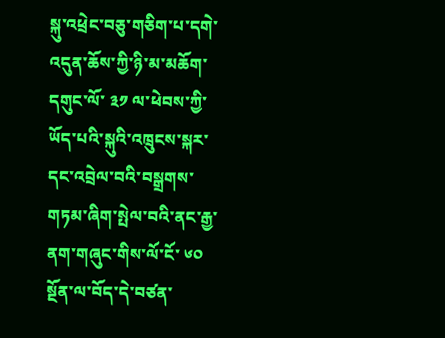སྐུ་འཕྲེང་བཅུ་གཅིག་པ་དགེ་འདུན་ཆོས་ཀྱི་ཉི་མ་མཆོག་དགུང་ལོ་ ༣༡ ལ་ཕེབས་ཀྱི་ཡོད་པའི་སྐུའི་འཁྲུངས་སྐར་དང་འབྲེལ་བའི་བསྒྲགས་གཏམ་ཞིག་སྤེལ་བའི་ནང་རྒྱ་ནག་གཞུང་གིས་ལོ་ངོ་ ༦༠ སྔོན་ལ་བོད་དེ་བཙན་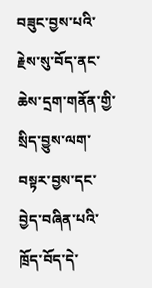བཟུང་བྱས་པའི་རྗེས་སུ་བོད་ནང་ཆེས་དྲག་གནོན་གྱི་སྲིད་བྱུས་ལག་བསྟར་བྱས་དང་བྱེད་བཞིན་པའི་ཁྲོད་བོད་དེ་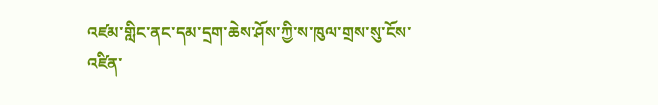འཛམ་གླིང་ནང་དམ་དྲག་ཆེས་ཤོས་ཀྱི་ས་ཁུལ་གྲས་སུ་ངོས་འཛིན་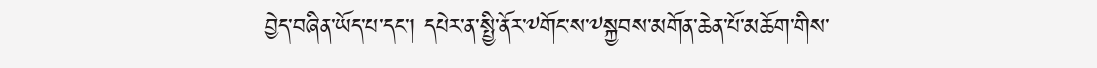བྱེད་བཞིན་ཡོད་པ་དང་། དཔེར་ན་སྤྱི་ནོར་༸གོང་ས་༸སྐྱབས་མགོན་ཆེན་པོ་མཆོག་གིས་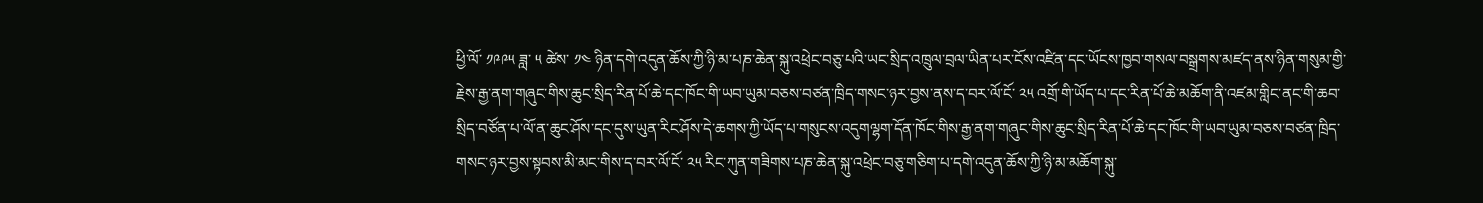ཕྱི་ལོ་ ༡༩༩༥ ཟླ་ ༥ ཚེས་ ༡༤ ཉིན་དགེ་འདུན་ཆོས་ཀྱི་ཉི་མ་པཎ་ཆེན་སྐུ་འཕྲེང་བཅུ་པའི་ཡང་སྲིད་འཁྲུལ་བྲལ་ཡིན་པར་ངོས་འཛིན་དང་ཡོངས་ཁྱབ་གསལ་བསྒྲགས་མཛད་ནས་ཉིན་གསུམ་གྱི་རྗེས་རྒྱ་ནག་གཞུང་གིས་ཆུང་སྲིད་རིན་པོ་ཆེ་དང་ཁོང་གི་ཡབ་ཡུམ་བཅས་བཙན་ཁྲིད་གསང་ཉར་བྱས་ནས་ད་བར་ལོ་ངོ་ ༢༥ འགྲོ་གི་ཡོད་པ་དང་རིན་པོ་ཆེ་མཆོག་ནི་འཛམ་གླིང་ནང་གི་ཆབ་སྲིད་བཙོན་པ་ལོ་ན་ཆུང་ཤོས་དང་དུས་ཡུན་རིང་ཤོས་དེ་ཆགས་ཀྱི་ཡོད་པ་གསུངས་འདུགལྷག་དོན་ཁོང་གིས་རྒྱ་ནག་གཞུང་གིས་ཆུང་སྲིད་རིན་པོ་ཆེ་དང་ཁོང་གི་ཡབ་ཡུམ་བཅས་བཙན་ཁྲིད་གསང་ཉར་བྱས་སྟབས་མི་མང་གིས་ད་བར་ལོ་ངོ་ ༢༥ རིང་ཀུན་གཟིགས་པཎ་ཆེན་སྐུ་འཕྲེང་བཅུ་གཅིག་པ་དགེ་འདུན་ཆོས་ཀྱི་ཉི་མ་མཆོག་སྐུ་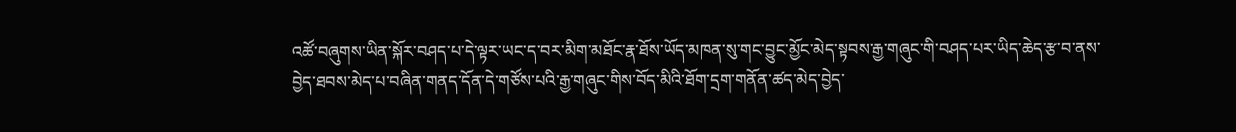འཚོ་བཞུགས་ཡིན་སྐོར་བཤད་པ་དེ་ལྟར་ཡང་ད་བར་མིག་མཐོང་རྣ་ཐོས་ཡོད་མཁན་སུ་གང་བྱུང་མྱོང་མེད་སྟབས་རྒྱ་གཞུང་གི་བཤད་པར་ཡིད་ཆེད་རྩ་བ་ནས་བྱེད་ཐབས་མེད་པ་བཞིན་གནད་དོན་དེ་གཙོས་པའི་རྒྱ་གཞུང་གིས་བོད་མིའི་ཐོག་དྲག་གནོན་ཚད་མེད་བྱེད་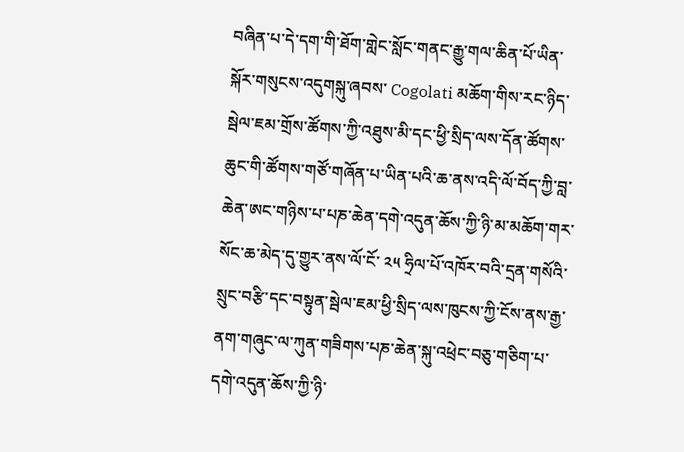བཞིན་པ་དེ་དག་གི་ཐོག་གླེང་སློང་གནང་རྒྱུ་གལ་ཆིན་པོ་ཡིན་སྐོར་གསུངས་འདུགསྐུ་ཞབས་ Cogolati མཆོག་གིས་རང་ཉིད་སྦེལ་ཇམ་གྲོས་ཚོགས་ཀྱི་འཐུས་མི་དང་ཕྱི་སྲིད་ལས་དོན་ཚོགས་ཆུང་གི་ཚོགས་གཙོ་གཞོན་པ་ཡིན་པའི་ཆ་ནས་འདི་ལོ་བོད་ཀྱི་བླ་ཆེན་ཨང་གཉིས་པ་པཎ་ཆེན་དགེ་འདུན་ཆོས་ཀྱི་ཉི་མ་མཆོག་གར་སོང་ཆ་མེད་དུ་གྱུར་ནས་ལོ་ངོ་ ༢༥ ཧྲིལ་པོ་འཁོར་བའི་དྲན་གསོའི་སྲུང་བརྩི་དང་བསྟུན་སྦེལ་ཇམ་ཕྱི་སྲིད་ལས་ཁུངས་ཀྱི་ངོས་ནས་རྒྱ་ནག་གཞུང་ལ་ཀུན་གཟིགས་པཎ་ཆེན་སྐུ་འཕྲེང་བཅུ་གཅིག་པ་དགེ་འདུན་ཆོས་ཀྱི་ཉི་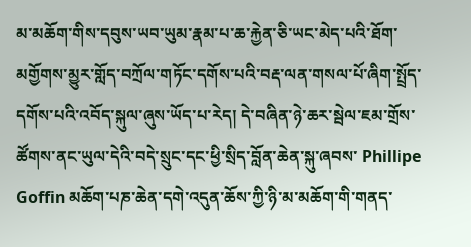མ་མཆོག་གིས་དབུས་ཡབ་ཡུམ་རྣམ་པ་ཆ་རྐྱེན་ཅི་ཡང་མེད་པའི་ཐོག་མགྱོགས་མྱུར་གློད་བཀྲོལ་གཏོང་དགོས་པའི་བརྡ་ལན་གསལ་པོ་ཞིག་སྤྲོད་དགོས་པའི་འབོད་སྐུལ་ཞུས་ཡོད་པ་རེད། དེ་བཞིན་ཉེ་ཆར་སྦེལ་ཇམ་གྲོས་ཚོགས་ནང་ཡུལ་དེའི་བདེ་སྲུང་དང་ཕྱི་སྲིད་བློན་ཆེན་སྐུ་ཞབས་ Phillipe Goffin མཆོག་པཎ་ཆེན་དགེ་འདུན་ཆོས་ཀྱི་ཉི་མ་མཆོག་གི་གནད་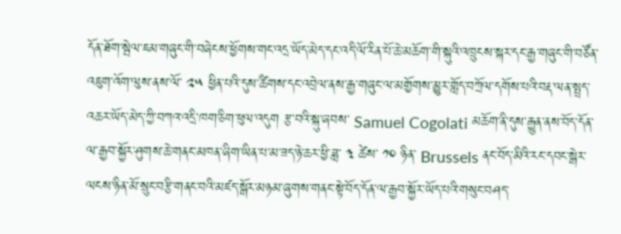དོན་ཐོག་སྦེལ་ཇམ་གཞུང་གི་བཞེངས་ཕྱོགས་གང་འདྲ་ཡོད་མེད་དང་འདི་ལོ་རིན་པོ་ཆེ་མཆོག་གི་སྐུའི་འཁྲུངས་སྐར་དང་རྒྱ་གཞུང་གི་བཙོན་འཇུག་འོག་ལུས་ནས་ལོ་ ༢༥ ཕྱིན་པའི་དུས་ཚིགས་དང་འབྲེལ་ནས་རྒྱ་གཞུང་ལ་མགྱོགས་མྱུར་གློད་བཀྲོལ་དགོས་པའི་བརྡ་ལན་སྤྲད་འཆར་ཡོད་མེད་ཀྱི་བཀའ་འདྲི་ཁག་ཅིག་ཕུལ་འདུག རྩ་བའི་སྐུ་ཞབས་ Samuel Cogolati མཆོག་ནི་དུས་རྒྱུན་ནས་བོད་དོན་ལ་རྒྱབ་སྐྱོར་ཤུགས་ཆེ་གནང་མཁན་ཞིག་ཡིན་པ་མ་ཟད་ཉེ་ཆར་ཕྱི་ཟླ་ ༣ ཚེས་ ༡༠ ཉིན་ Brussels ནང་བོད་མིའི་རང་དབང་སྒེར་ལངས་ཉིན་མོ་སྲུང་བརྩི་གནང་བའི་མཛད་སྒོར་མཉམ་ཞུགས་གནང་སྟེ་བོད་དོན་ལ་རྒྱབ་སྐྱོར་ཡོད་པའི་གསུང་བཤད་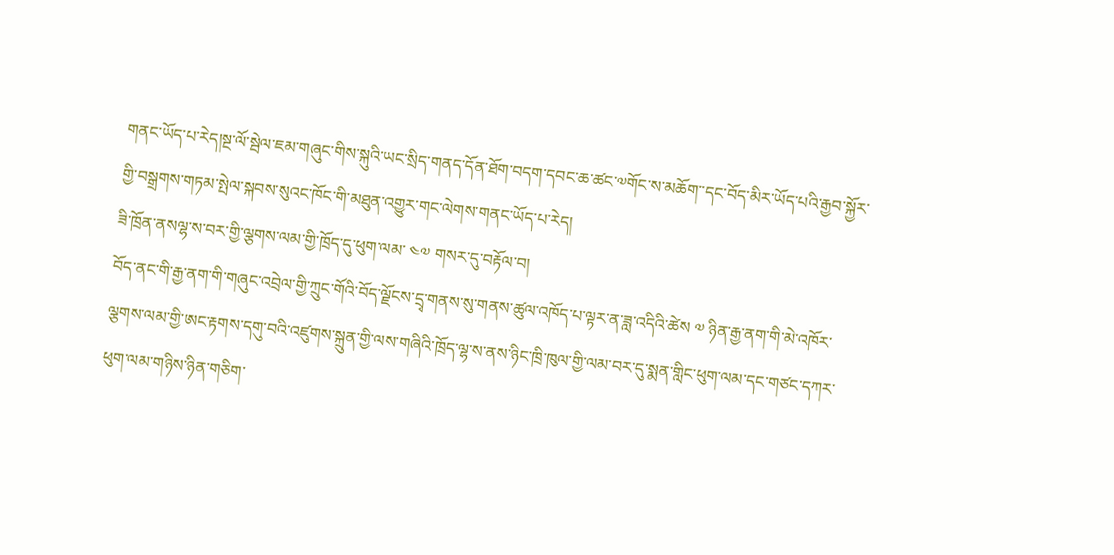གནང་ཡོད་པ་རེད།སྔ་ལོ་སྦེལ་ཇམ་གཞུང་གིས་སྐུའི་ཡང་སྲིད་གནད་དོན་ཐོག་བདག་དབང་ཆ་ཚང་༧གོང་ས་མཆོག་་དང་བོད་མིར་ཡོད་པའི་རྒྱབ་སྐྱོར་གྱི་བསྒྲགས་གཏམ་སྤེལ་སྐབས་སུའང་ཁོང་གི་མཐུན་འགྱུར་གང་ལེགས་གནང་ཡོད་པ་རེད།
ཟི་ཁྲོན་ནསལྷ་ས་བར་གྱི་ལྕགས་ལམ་གྱི་ཁྲོད་དུ་ཕུག་ལམ་ ༤༧ གསར་དུ་བརྟོལ་བ།
བོད་ནང་གི་རྒྱ་ནག་གི་གཞུང་འབྲེལ་གྱི་ཀྲུང་གོའི་བོད་ལྗོངས་དྲྭ་གནས་སུ་གནས་ཚུལ་འཁོད་པ་ལྟར་ན་ཟླ་འདིའི་ཚེས ༧ ཉིན་རྒྱ་ནག་གི་མེ་འཁོར་ལྕགས་ལམ་གྱི་ཨང་རྟགས་དགུ་བའི་འཛུགས་སྐྲུན་གྱི་ལས་གཞིའི་ཁྲོད་ལྷ་ས་ནས་ཉིང་ཁྲི་ཁུལ་གྱི་ལམ་བར་དུ་སྨན་གླིང་ཕུག་ལམ་དང་གཙང་དཀར་ཕུག་ལམ་གཉིས་ཉིན་གཅིག་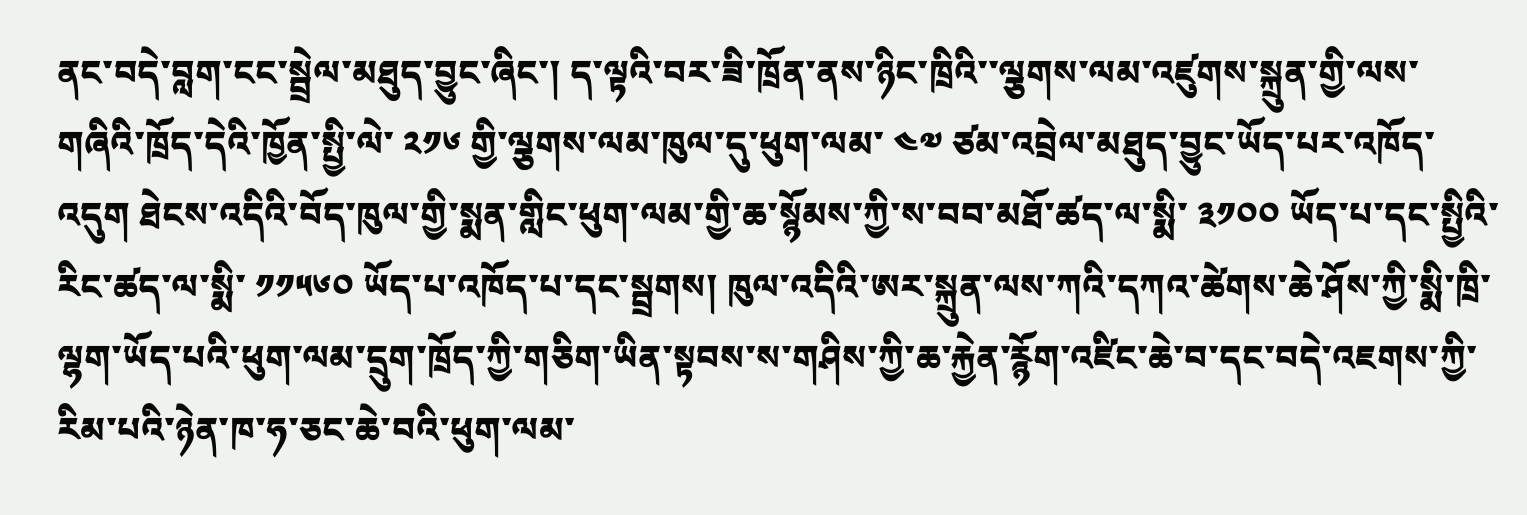ནང་བདེ་བླག་ངང་སྦྲེལ་མཐུད་བྱུང་ཞིང་། ད་ལྟའི་བར་ཟི་ཁྲོན་ནས་ཉིང་ཁྲིའི་་ལྕགས་ལམ་འཛུགས་སྐྲུན་གྱི་ལས་གཞིའི་ཁྲོད་དེའི་ཁྱོན་སྤྱི་ལེ་ ༢༡༦ གྱི་ལྕགས་ལམ་ཁུལ་དུ་ཕུག་ལམ་ ༤༧ ཙམ་འབྲེལ་མཐུད་བྱུང་ཡོད་པར་འཁོད་འདུག ཐེངས་འདིའི་བོད་ཁུལ་གྱི་སྨན་གླིང་ཕུག་ལམ་གྱི་ཆ་སྙོམས་ཀྱི་ས་བབ་མཐོ་ཚད་ལ་སྨི་ ༣༡༠༠ ཡོད་པ་དང་སྤྱིའི་རིང་ཚད་ལ་སྨི་ ༡༡༥༦༠ ཡོད་པ་འཁོད་པ་དང་སྦྲགས། ཁུལ་འདིའི་ཨར་སྐྲུན་ལས་ཀའི་དཀའ་ཚེགས་ཆེ་ཤོས་ཀྱི་སྨི་ཁྲི་ལྷག་ཡོད་པའི་ཕུག་ལམ་དྲུག་ཁྲོད་ཀྱི་གཅིག་ཡིན་སྟབས་ས་གཤིས་ཀྱི་ཆ་རྐྱེན་རྙོག་འཛིང་ཆེ་བ་དང་བདེ་འཇགས་ཀྱི་རིམ་པའི་ཉེན་ཁ་ཧ་ཅང་ཆེ་བའི་ཕུག་ལམ་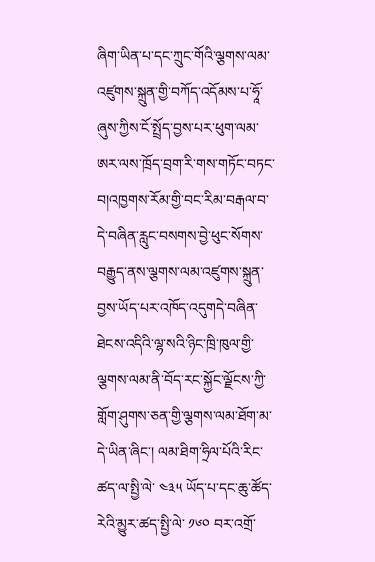ཞིག་ཡིན་པ་དང་ཀྲུང་གོའི་ལྕགས་ལམ་འཛུགས་སྐྲུན་གྱི་བཀོད་འདོམས་པ་ཧཱོ་ཞུས་ཀྱིས་ངོ་སྤྲོད་བྱས་པར་ཕུག་ལམ་ཨར་ལས་ཁྲོད་བྲག་རི་གས་གཏོང་བཏང་བ།འཁྱགས་རོམ་གྱི་བང་རིམ་བརྒལ་བ་དེ་བཞིན་རླུང་བསགས་བྱེ་ཕུང་སོགས་བརྒྱུད་ནས་ལྕགས་ལམ་འཛུགས་སྐྲུན་བྱས་ཡོད་པར་འཁོད་འདུགདེ་བཞིན་ཐེངས་འདིའི་ལྷ་སའི་ཉིང་ཁྲི་ཁུལ་གྱི་ལྕགས་ལམ་ནི་བོད་རང་སྐྱོང་ལྗོངས་ཀྱི་གློག་ཤུགས་ཅན་གྱི་ལྕགས་ལམ་ཐོག་མ་དེ་ཡིན་ཞིང་། ལམ་ཐིག་ཧྲིལ་པོའི་རིང་ཚད་ལ་སྤྱི་ལེ་ ༤༣༥ ཡོད་པ་དང་ཆུ་ཚོད་རེའི་མྱུར་ཚད་སྤྱི་ལེ་ ༡༦༠ བར་འགྲོ་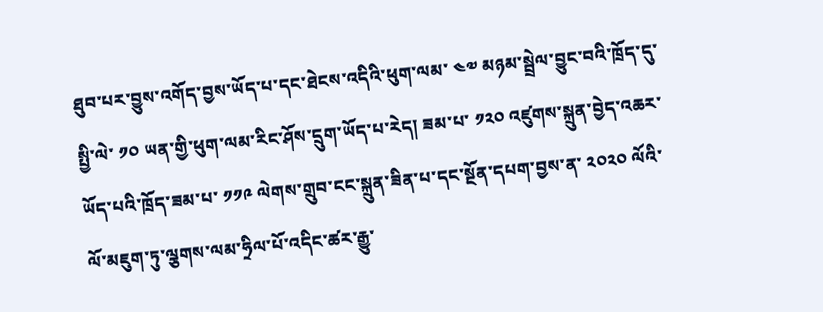ཐུབ་པར་བྱུས་འགོད་བྱས་ཡོད་པ་དང་ཐེངས་འདིའི་ཕུག་ལམ་ ༤༧ མཉམ་སྦྲེལ་བྱུང་བའི་ཁྲོད་དུ་སྤྱི་ལེ་ ༡༠ ཡན་གྱི་ཕུག་ལམ་རིང་ཤོས་དྲུག་ཡོད་པ་རེད། ཟམ་པ་ ༡༢༠ འཛུགས་སྐྲུན་བྱེད་འཆར་ཡོད་པའི་ཁྲོད་ཟམ་པ་ ༡༡༩ ལེགས་གྲུབ་ངང་སྐྲུན་ཟིན་པ་དང་སྔོན་དཔག་བྱས་ན་ ༢༠༢༠ ལོའི་ལོ་མཇུག་ཏུ་ལྕགས་ལམ་ཧྲིལ་པོ་འདིང་ཚར་རྒྱུ་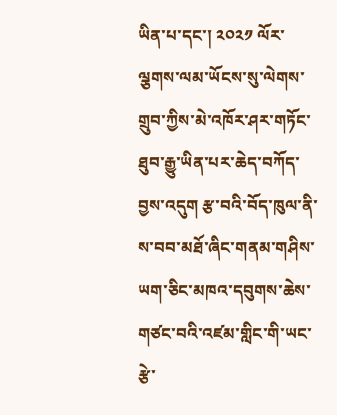ཡིན་པ་དང་། ༢༠༢༡ ལོར་ལྕགས་ལམ་ཡོངས་སུ་ལེགས་གྲུབ་ཀྱིས་མེ་འཁོར་ཤར་གཏོང་ཐུབ་རྒྱུ་ཡིན་པར་ཆེད་བཀོད་བྱས་འདུག རྩ་བའི་བོད་ཁུལ་ནི་ས་བབ་མཐོ་ཞིང་གནམ་གཤིས་ཡག་ཅིང་མཁའ་དབུགས་ཆེས་གཙང་བའི་འཛམ་གླིང་གི་ཡང་རྩེ་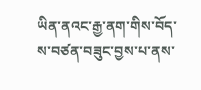ཡིན་ནའང་རྒྱ་ནག་གིས་བོད་ས་བཙན་བཟུང་བྱས་པ་ནས་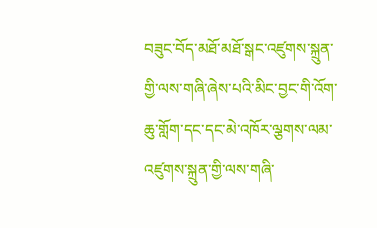བཟུང་བོད་མཐོ་མཐོ་སྒང་འཛུགས་སྐྲུན་གྱི་ལས་གཞི་ཞེས་པའི་མིང་བྱང་གི་འོག་ཆུ་གློག་དང་དང་མེ་འཁོར་ལྕགས་ལམ་འཛུགས་སྐྲུན་གྱི་ལས་གཞི་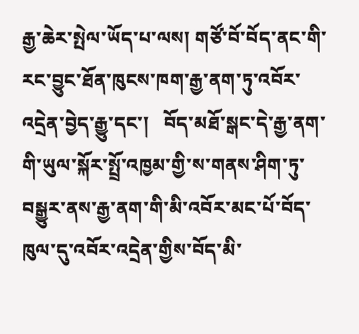རྒྱ་ཆེར་སྤེལ་ཡོད་པ་ལས། གཙོ་བོ་བོད་ནང་གི་རང་བྱུང་ཐོན་ཁུངས་ཁག་རྒྱ་ནག་ཏུ་འབོར་འདྲེན་བྱེད་རྒྱུ་དང་།   བོད་མཐོ་སྒང་དེ་རྒྱ་ནག་གི་ཡུལ་སྐོར་སྤྲོ་འཁྱམ་གྱི་ས་གནས་ཤིག་ཏུ་བསྒྱུར་ནས་རྒྱ་ནག་གི་མི་འབོར་མང་པོ་བོད་ཁུལ་དུ་འབོར་འདྲེན་གྱིས་བོད་མི་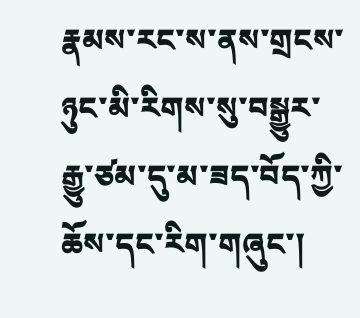རྣམས་རང་ས་ནས་གྲངས་ཉུང་མི་རིགས་སུ་བསྒྱུར་རྒྱུ་ཙམ་དུ་མ་ཟད་བོད་ཀྱི་ཆོས་དང་རིག་གཞུང་།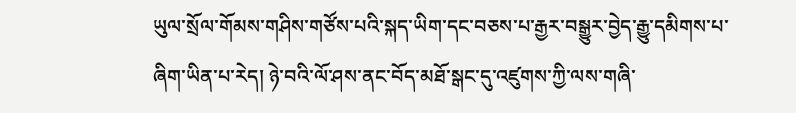ཡུལ་སྲོལ་གོམས་གཤིས་གཙོས་པའི་སྐད་ཡིག་དང་བཅས་པ་རྒྱར་བསྒྱུར་བྱེད་རྒྱུ་དམིགས་པ་ཞིག་ཡིན་པ་རེད། ཉེ་བའི་ལོ་ཤས་ནང་བོད་མཐོ་སྒང་དུ་འཛུགས་ཀྱི་ལས་གཞི་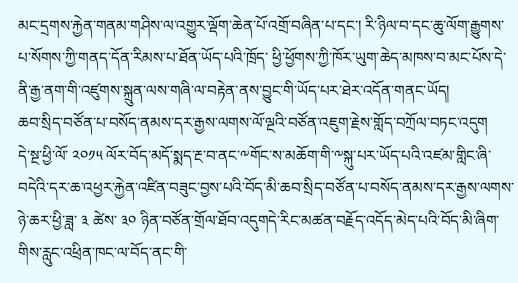མང་དྲགས་རྐྱེན་གནམ་གཤིས་ལ་འགྱུར་ལྡོག་ཆེན་པོ་འགྲོ་བཞིན་པ་དང་། རི་ཉིལ་བ་དང་ཆུ་ལོག་རྒྱུགས་པ་སོགས་ཀྱི་གནད་དོན་རིམས་པ་ཐོན་ཡོད་པའི་ཁྲོད་ ཕྱི་ཕྱོགས་ཀྱི་ཁོར་ཡུག་ཆེད་མཁས་བ་མང་པོས་དེ་ནི་རྒྱ་ནག་གི་འཛུགས་སྐྲུན་ལས་གཞི་ལ་བརྟེན་ནས་བྱུང་གི་ཡོད་པར་ཐེར་འདོན་གནང་ཡོད།
ཆབ་སྲིད་བཙོན་པ་བསོད་ནམས་དར་རྒྱས་ལགས་ལོ་ལྔའི་བཙོན་འཇུག་རྗེས་གློད་བཀྲོལ་བཏང་འདུག
དེ་སྔ་ཕྱི་ལོ་ ༢༠༡༥ ལོར་བོད་མདོ་སྨད་རྔ་བ་ནང་༸གོང་ས་མཆོག་གི་༸སྐུ་པར་ཡོད་པའི་འཛམ་གླིང་ཞི་བདེའི་དར་ཆ་འཕྱར་རྐྱེན་འཛིན་བཟུང་བྱས་པའི་བོད་མི་ཆབ་སྲིད་བཙོན་པ་བསོད་ནམས་དར་རྒྱས་ལགས་ཉེ་ཆར་ཕྱི་ཟླ་ ༣ ཚེས་ ༣༠ ཉིན་བཙོན་གྲོལ་ཐོབ་འདུགདེ་རིང་མཚན་བརྗོད་འདོད་མེད་པའི་བོད་མི་ཞིག་གིས་རླུང་འཕྲིན་ཁང་ལ་བོད་ནང་གི་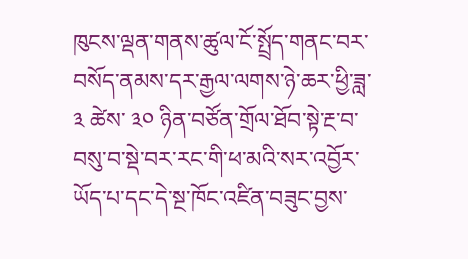ཁུངས་ལྡན་གནས་ཚུལ་ངོ་སྤྲོད་གནང་བར་བསོད་ནམས་དར་རྒྱལ་ལགས་ཉེ་ཆར་ཕྱི་ཟླ་ ༣ ཚེས་ ༣༠ ཉིན་བཙོན་གྲོལ་ཐོབ་སྟེ་རྔ་བ་བསུ་བ་སྡེ་བར་རང་གི་ཕ་མའི་སར་འབྱོར་ཡོད་པ་དང་དེ་སྔ་ཁོང་འཛིན་བཟུང་བྱས་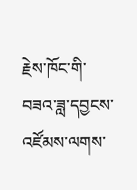རྗེས་ཁོང་གི་བཟའ་ཟླ་དབྱངས་འཛོམས་ལགས་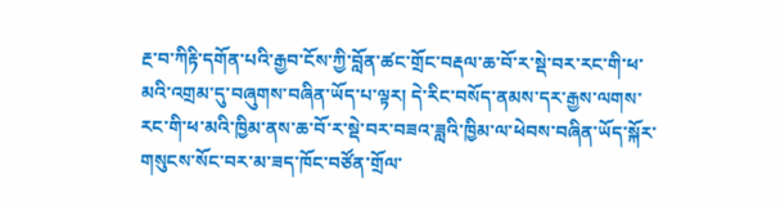རྔ་བ་ཀིརྟི་དགོན་པའི་རྒྱབ་ངོས་ཀྱི་བློན་ཚང་གྲོང་བརྡལ་ཆ་བོ་ར་སྡེ་བར་རང་གི་ཕ་མའི་འགྲམ་དུ་བཞུགས་བཞིན་ཡོད་པ་ལྟར། དེ་རིང་བསོད་ནམས་དར་རྒྱས་ལགས་རང་གི་ཕ་མའི་ཁྱིམ་ནས་ཆ་བོ་ར་སྡེ་བར་བཟའ་ཟླའི་ཁྱིམ་ལ་ཕེབས་བཞིན་ཡོད་སྐོར་གསུངས་སོང་བར་མ་ཟད་ཁོང་བཙོན་གྲོལ་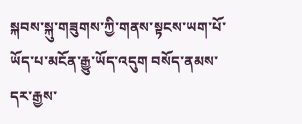སྐབས་སྐུ་གཟུགས་ཀྱི་གནས་སྟངས་ཡག་པོ་ཡོད་པ་མངོན་རྒྱུ་ཡོད་འདུག བསོད་ནམས་དར་རྒྱས་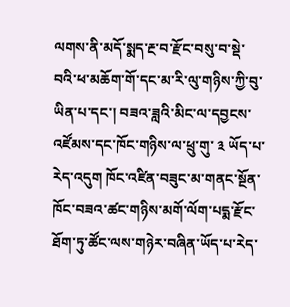ལགས་ནི་མདོ་སྨད་རྔ་བ་རྫོང་བསུ་བ་སྡེ་བའི་ཕ་མཆོག་གོ་དང་མ་རི་ལུ་གཉིས་ཀྱི་བུ་ཡིན་པ་དང་། བཟའ་ཟླའི་མིང་ལ་དབྱངས་འཛོམས་དང་ཁོང་གཉིས་ལ་ཕྲུ་གུ་ ༣ ཡོད་པ་རེད་འདུག ཁོང་འཛིན་བཟུང་མ་གནང་སྔོན་ཁོང་བཟའ་ཚང་གཉིས་མགོ་ལོག་པདྨ་རྫོང་ཐོག་ཏུ་ཚོང་ལས་གཉེར་བཞིན་ཡོད་པ་རེད་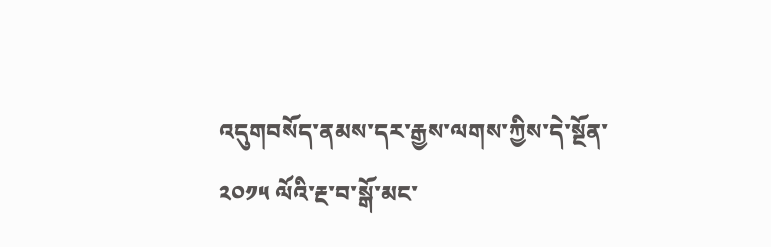འདུགབསོད་ནམས་དར་རྒྱས་ལགས་ཀྱིས་དེ་སྔོན་ ༢༠༡༥ ལོའི་རྔ་བ་སྒོ་མང་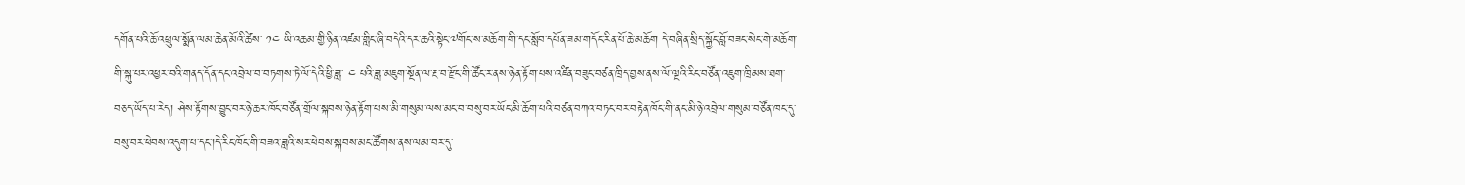དགོན་པའི་ཆོ་འཕྲུལ་སྨོན་ལམ་ཆེན་མོའི་ཚེས་ ༡༤ ཡི་འཆམ་གྱི་ཉིན་འཛམ་གླིང་ཞི་བདེའི་དར་ཆའི་སྟེང་༧གོང་ས་མཆོག་གི་དང་སློབ་དཔོན་ཟམ་གདོང་རིན་པོ་ཆེ་མཆོག དེ་བཞིན་སྲིད་སྐྱོང་བློ་བཟང་སེང་གེ་མཆོག་གི་སྐུ་པར་འཕྱར་བའི་གནད་དོན་དང་འབྲེལ་བ་བཏགས་ཏེ་ལོ་དེའི་ཕྱི་ཟླ་ ༤ པའི་ཟླ་མཇུག་སྔོན་ལ་རྔ་བ་རྫོང་གི་ཚོང་ར་ནས་ཉེན་རྟོག་པས་འཛིན་བཟུང་བཙན་ཁྲིད་བྱས་ནས་ལོ་ལྔའི་རིང་བཙོན་འཇུག་ཁྲིམས་ཐག་བཅད་ཡོད་པ་རེད། ཤེས་རྟོགས་བྱུང་བར་ཉེ་ཆར་ཁོང་བཙོན་གྲོལ་སྐབས་ཉེན་རྟོག་པས་མི་གསུམ་ལས་མང་བ་བསུ་བར་ཡོང་མི་ཆོག་པའི་བཙན་བཀའ་བཏང་བར་བརྟེན་ཁོང་གི་ནང་མི་ཉེ་འབྲེལ་གསུམ་བཙོན་ཁང་དུ་བསུ་བར་ཕེབས་འདུག་པ་དང་།དེ་རིང་ཁོང་གི་བཟའ་ཟླའི་སར་ཕེབས་སྐབས་མང་ཚོགས་ནས་ལམ་བར་དུ་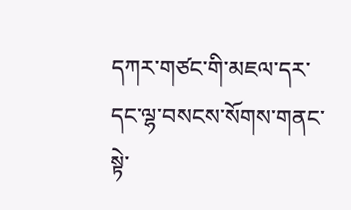དཀར་གཙང་གི་མཇལ་དར་དང་ལྷ་བསངས་སོགས་གནང་སྟེ་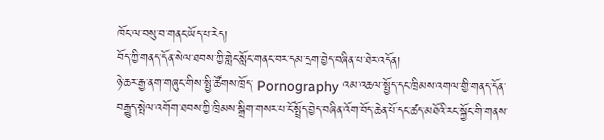ཁོང་ལ་བསུ་བ་གནང་ཡོད་པ་རེད།
བོད་ཀྱི་གནད་དོན་སེལ་ཐབས་ཀྱི་གླེང་སློང་གནང་བར་དམ་དྲག་བྱེད་བཞིན་པ་ཐེར་འདོན།
ཉེ་ཆར་རྒྱ་ནག་གཞུང་གིས་སྤྱི་ཚོགས་ཁྲོད་ Pornography འམ་འཆལ་སྤྱོད་དང་ཁྲིམས་འགལ་གྱི་གནད་དོན་བརྒྱུད་སྤེལ་འགོག་ཐབས་ཀྱི་ཁྲིམས་སྒྲིག་གསར་པ་ངོ་སྤྲོད་བྱེད་བཞིན་འོག་བོད་ཆེན་པོ་དང་ཚད་མཐོའི་རང་སྐྱོང་གི་གནས་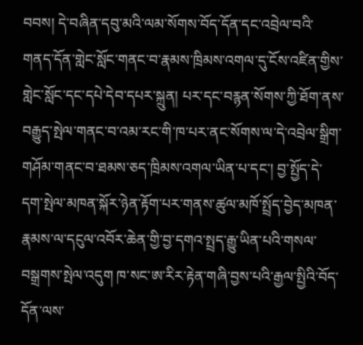བབས། དེ་བཞིན་དབུ་མའི་ལམ་སོགས་བོད་དོན་དང་འབྲེལ་བའི་གནད་དོན་གླེང་སློང་གནང་བ་རྣམས་ཁྲིམས་འགལ་དུ་ངོས་འཛིན་གྱིས་གླེང་སློང་དང་དཔེ་དེབ་དཔར་སྐྲུན། པར་དང་བརྙན་སོགས་ཀྱི་ཐོག་ནས་བརྒྱུད་སྤེལ་གནང་བ་འམ་རང་གི་ཁ་པར་ནང་སོགས་ལ་དེ་འབྲེལ་སྒྲིག་གཤོམ་གནང་བ་ཐམས་ཅད་ཁྲིམས་འགལ་ཡིན་པ་དང་། བྱ་སྤྱོད་དེ་དག་སྤེལ་མཁན་སྐོར་ཉེན་རྟོག་པར་གནས་ཚུལ་མཁོ་སྤྲོད་བྱེད་མཁན་རྣམས་ལ་དངུལ་འབོར་ཆེན་གྱི་བྱ་དགའ་སྤྲད་རྒྱུ་ཡིན་པའི་གསལ་བསྒྲགས་སྤེལ་འདུག ཁ་སང་ཨ་རིར་རྟེན་གཞི་བྱས་པའི་རྒྱལ་སྤྱིའི་བོད་དོན་ལས་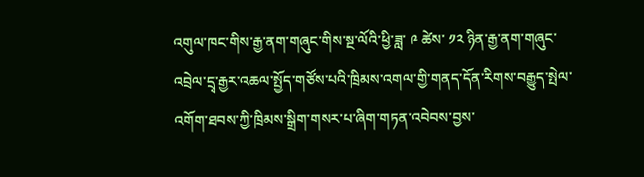འགུལ་ཁང་གིས་རྒྱ་ནག་གཞུང་གིས་སྔ་ལོའི་ཕྱི་ཟླ་ ༩ ཚེས་ ༡༢ ཉིན་རྒྱ་ནག་གཞུང་འབྲེལ་དྲྭ་རྒྱར་འཆལ་སྤྱོད་གཙོས་པའི་ཁྲིམས་འགལ་གྱི་གནད་དོན་རིགས་བརྒྱུད་སྤེལ་འགོག་ཐབས་ཀྱི་ཁྲིམས་སྒྲིག་གསར་པ་ཞིག་གཏན་འབེབས་བྱས་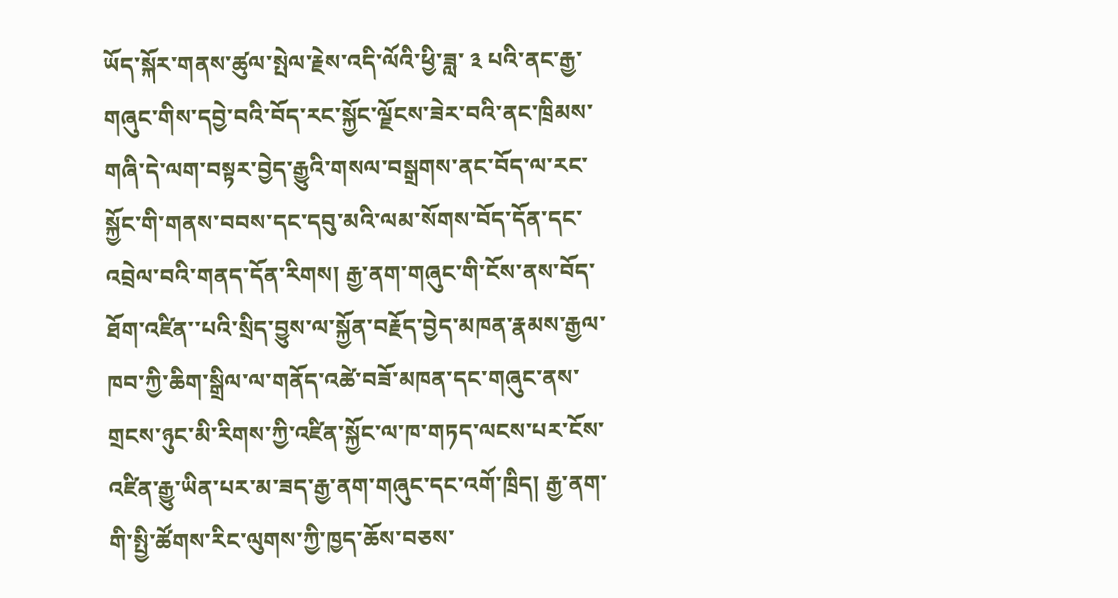ཡོད་སྐོར་གནས་ཚུལ་སྤེལ་རྗེས་འདི་ལོའི་ཕྱི་ཟླ་ ༣ པའི་ནང་རྒྱ་གཞུང་གིས་དབྱེ་བའི་བོད་རང་སྐྱོང་ལྗོངས་ཟེར་བའི་ནང་ཁྲིམས་གཞི་དེ་ལག་བསྟར་བྱེད་རྒྱུའི་གསལ་བསྒྲགས་ནང་བོད་ལ་རང་སྐྱོང་གི་གནས་བབས་དང་དབུ་མའི་ལམ་སོགས་བོད་དོན་དང་འབྲེལ་བའི་གནད་དོན་རིགས། རྒྱ་ནག་གཞུང་གི་ངོས་ནས་བོད་ཐོག་འཛིན་་པའི་སྲིད་བྱུས་ལ་སྐྱོན་བརྗོད་བྱེད་མཁན་རྣམས་རྒྱལ་ཁབ་ཀྱི་ཆིག་སྒྲིལ་ལ་གནོད་འཚེ་བཟོ་མཁན་དང་གཞུང་ནས་གྲངས་ཉུང་མི་རིགས་ཀྱི་འཛིན་སྐྱོང་ལ་ཁ་གཏད་ལངས་པར་ངོས་འཛིན་རྒྱུ་ཡིན་པར་མ་ཟད་རྒྱ་ནག་གཞུང་དང་འགོ་ཁྲིད། རྒྱ་ནག་གི་སྤྱི་ཚོགས་རིང་ལུགས་ཀྱི་ཁྱད་ཆོས་བཅས་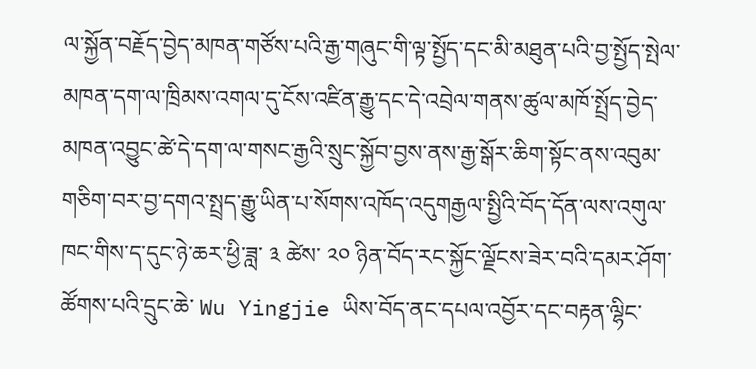ལ་སྐྱོན་བརྗོད་བྱེད་མཁན་གཙོས་པའི་རྒྱ་གཞུང་གི་ལྟ་སྤྱོད་དང་མི་མཐུན་པའི་བྱ་སྤྱོད་སྤེལ་མཁན་དག་ལ་ཁྲིམས་འགལ་དུ་ངོས་འཛིན་རྒྱུ་དང་དེ་འབྲེལ་གནས་ཚུལ་མཁོ་སྤྲོད་བྱེད་མཁན་འབྱུང་ཚེ་དེ་དག་ལ་གསང་རྒྱའི་སྲུང་སྐྱོབ་བྱས་ནས་རྒྱ་སྒོར་ཆིག་སྟོང་ནས་འབུམ་གཅིག་བར་བྱ་དགའ་སྤྲད་རྒྱུ་ཡིན་པ་སོགས་འཁོད་འདུགརྒྱལ་སྤྱིའི་བོད་དོན་ལས་འགུལ་ཁང་གིས་ད་དུང་ཉེ་ཆར་ཕྱི་ཟླ་ ༣ ཚེས་ ༢༠ ཉིན་བོད་རང་སྐྱོང་ལྗོངས་ཟེར་བའི་དམར་ཤོག་ཚོགས་པའི་དྲུང་ཆེ་ Wu Yingjie ཡིས་བོད་ནང་དཔལ་འབྱོར་དང་བརྟན་ལྷིང་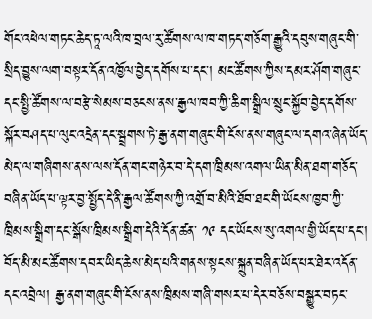གོང་འཕེལ་གཏང་ཆེད་ཏཱ་ལའི་ཁ་བྲལ་རུ་ཚོགས་ལ་ཁ་གཏད་གཅོག་རྒྱུའི་དབུས་གཞུང་གི་སྲིད་བྱུས་ལག་བསྟར་དོན་འཁྱོལ་བྱེད་དགོས་པ་དང་། མང་ཚོགས་ཀྱིས་དམར་ཤོག་གཞུང་དང་སྤྱི་ཚོགས་ལ་བརྩེ་སེམས་བཅངས་ནས་རྒྱལ་ཁབ་ཀྱི་ཆིག་སྒྲིལ་སྲུང་སྐྱོབ་བྱེད་དགོས་སྐོར་བཤད་པ་ལུང་འདྲེན་དང་སྦྲགས་ཏེ་རྒྱ་ནག་གཞུང་གི་ངོས་ནས་གཞུང་ལ་དགའ་ཞེན་ཡོད་མེད་ལ་གཞིགས་ནས་ལས་དོན་གང་གཉེར་བ་དེ་དག་ཁྲིམས་འགལ་ཡིན་མིན་ཐག་གཅོད་བཞིན་ཡོད་པ་ལྟར་བྱ་སྤྱོད་དེ་ནི་རྒྱལ་ཚོགས་ཀྱི་འགྲོ་བ་མིའི་ཐོབ་ཐང་གི་ཡོངས་ཁྱབ་ཀྱི་ཁྲིམས་སྒྲིག་དང་སྒོས་ཁྲིམས་སྒྲིག་དེའི་དོན་ཚན་ ༡༩ དང་ཡོངས་སུ་འགལ་གྱི་ཡོད་པ་དང་། བོད་མི་མང་ཚོགས་དབར་ཡིད་ཆེས་མེད་པའི་གནས་སྟངས་སྐྲུན་བཞིན་ཡོད་པར་ཐེར་འདོན་དང་འབྲེལ། རྒྱ་ནག་གཞུང་གི་ངོས་ནས་ཁྲིམས་གཞི་གསར་པ་དེར་བཅོས་བསྒྱུར་བཏང་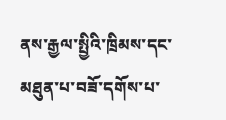ནས་རྒྱལ་སྤྱིའི་ཁྲིམས་དང་མཐུན་པ་བཟོ་དགོས་པ་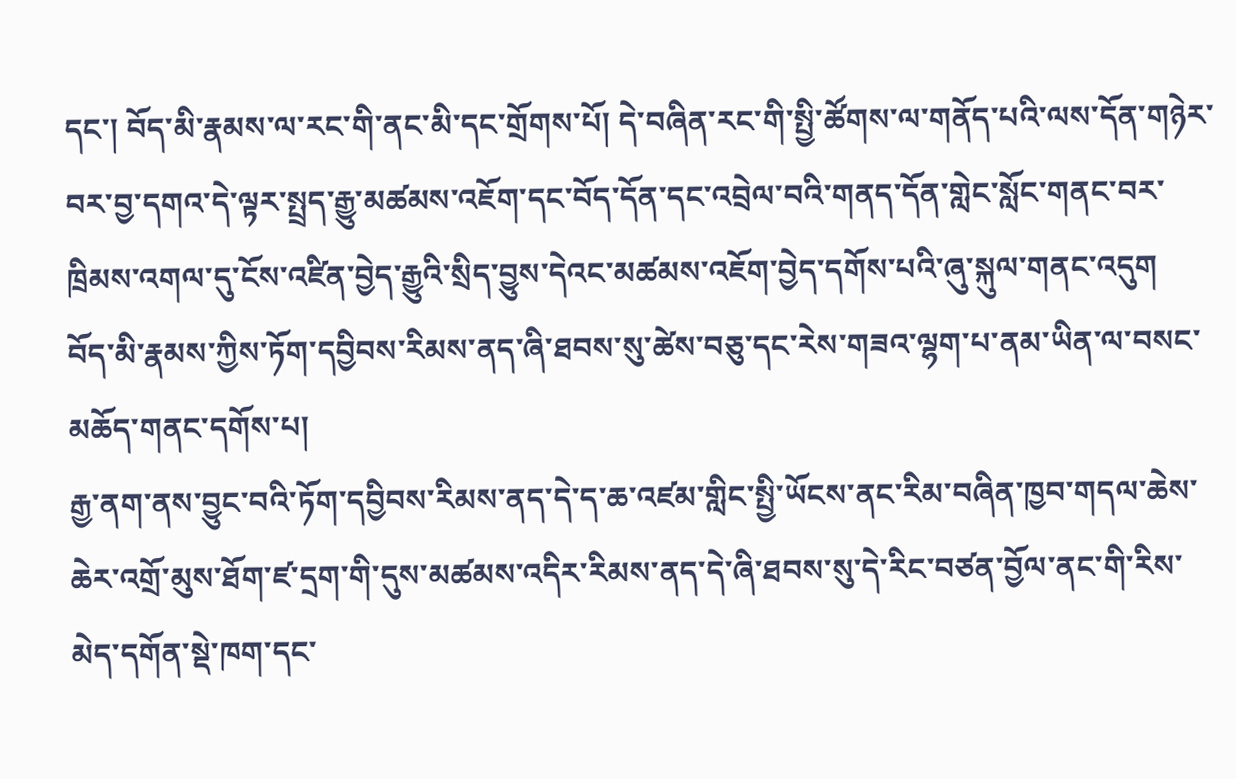དང་། བོད་མི་རྣམས་ལ་རང་གི་ནང་མི་དང་གྲོགས་པོ། དེ་བཞིན་རང་གི་སྤྱི་ཚོགས་ལ་གནོད་པའི་ལས་དོན་གཉེར་བར་བྱ་དགའ་དེ་ལྟར་སྤྲད་རྒྱུ་མཚམས་འཇོག་དང་བོད་དོན་དང་འབྲེལ་བའི་གནད་དོན་གླེང་སློང་གནང་བར་ཁྲིམས་འགལ་དུ་ངོས་འཛིན་བྱེད་རྒྱུའི་སྲིད་བྱུས་དེའང་མཚམས་འཇོག་བྱེད་དགོས་པའི་ཞུ་སྐུལ་གནང་འདུག
བོད་མི་རྣམས་ཀྱིས་ཏོག་དབྱིབས་རིམས་ནད་ཞི་ཐབས་སུ་ཚེས་བཅུ་དང་རེས་གཟའ་ལྷག་པ་ནམ་ཡིན་ལ་བསང་མཆོད་གནང་དགོས་པ།
རྒྱ་ནག་ནས་བྱུང་བའི་ཏོག་དབྱིབས་རིམས་ནད་དེ་ད་ཆ་འཛམ་གླིང་སྤྱི་ཡོངས་ནང་རིམ་བཞིན་ཁྱབ་གདལ་ཆེས་ཆེར་འགྲོ་མུས་ཐོག་ཛ་དྲག་གི་དུས་མཚམས་འདིར་རིམས་ནད་དེ་ཞི་ཐབས་སུ་དེ་རིང་བཙན་བྱོལ་ནང་གི་རིས་མེད་དགོན་སྡེ་ཁག་དང་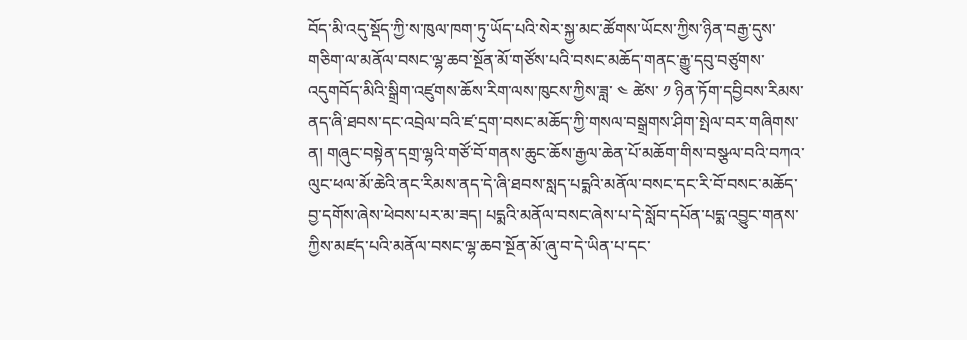བོད་མི་འདུ་སྡོད་ཀྱི་ས་ཁུལ་ཁག་ཏུ་ཡོད་པའི་སེར་སྐྱ་མང་ཚོགས་ཡོངས་ཀྱིས་ཉིན་བརྒྱ་དུས་གཅིག་ལ་མནོལ་བསང་ལྷ་ཆབ་སྔོན་མོ་གཙོས་པའི་བསང་མཆོད་གནང་རྒྱུ་དབུ་བཙུགས་འདུགབོད་མིའི་སྒྲིག་འཛུགས་ཆོས་རིག་ལས་ཁུངས་ཀྱིས་ཟླ་ ༤ ཚེས་ ༡ ཉིན་ཏོག་དབྱིབས་རིམས་ནད་ཞི་ཐབས་དང་འབྲེལ་བའི་ཛ་དྲག་བསང་མཆོད་ཀྱི་གསལ་བསྒྲགས་ཤིག་སྤེལ་བར་གཞིགས་ན། གཞུང་བསྟེན་དགྲ་ལྷའི་གཙོ་བོ་གནས་ཆུང་ཆོས་རྒྱལ་ཆེན་པོ་མཆོག་གིས་བསྩལ་བའི་བཀའ་ལུང་ཕལ་མོ་ཆེའི་ནང་རིམས་ནད་དེ་ཞི་ཐབས་སླད་པདྨའི་མནོལ་བསང་དང་རི་བོ་བསང་མཆོད་བྱ་དགོས་ཞེས་ཕེབས་པར་མ་ཟད། པདྨའི་མནོལ་བསང་ཞེས་པ་དེ་སློབ་དཔོན་པདྨ་འབྱུང་གནས་ཀྱིས་མཛད་པའི་མནོལ་བསང་ལྷ་ཆབ་སྔོན་མོ་ཞུ་བ་དེ་ཡིན་པ་དང་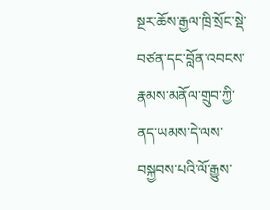སྔར་ཆོས་རྒྱལ་ཁྲི་སྲོང་སྡེ་བཙན་དང་བློན་འབངས་རྣམས་མནོལ་གྲུབ་ཀྱི་ནད་ཡམས་དེ་ལས་བསྐྱབས་པའི་ལོ་རྒྱུས་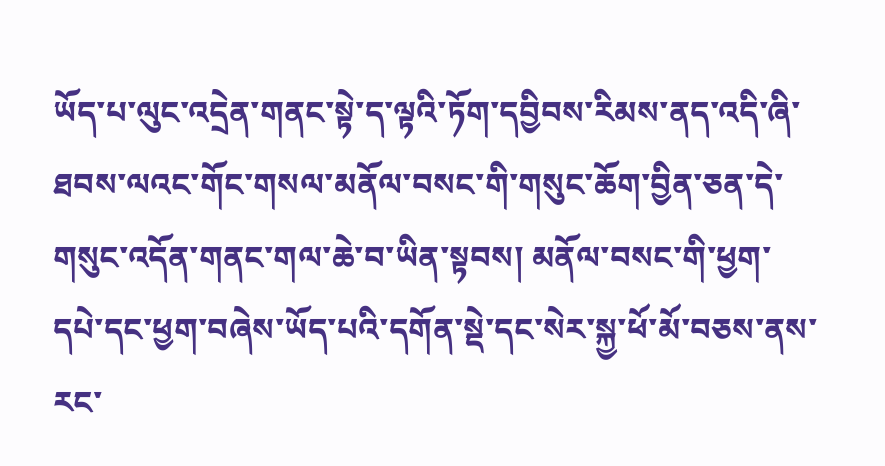ཡོད་པ་ལུང་འདྲེན་གནང་སྟེ་ད་ལྟའི་ཏོག་དབྱིབས་རིམས་ནད་འདི་ཞི་ཐབས་ལའང་གོང་གསལ་མནོལ་བསང་གི་གསུང་ཆོག་བྱིན་ཅན་དེ་གསུང་འདོན་གནང་གལ་ཆེ་བ་ཡིན་སྟབས། མནོལ་བསང་གི་ཕྱག་དཔེ་དང་ཕྱག་བཞེས་ཡོད་པའི་དགོན་སྡེ་དང་སེར་སྐྱ་ཕོ་མོ་བཅས་ནས་རང་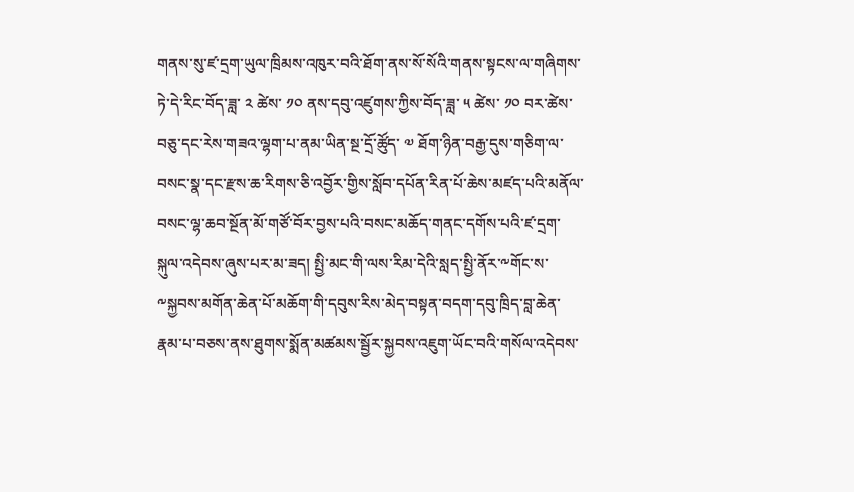གནས་སུ་ཛ་དྲག་ཡུལ་ཁྲིམས་འཁུར་བའི་ཐོག་ནས་སོ་སོའི་གནས་སྟངས་ལ་གཞིགས་ཏེ་དེ་རིང་བོད་ཟླ་ ༢ ཚེས་ ༡༠ ནས་དབུ་འཛུགས་ཀྱིས་བོད་ཟླ་ ༥ ཚེས་ ༡༠ བར་ཚེས་བཅུ་དང་རེས་གཟའ་ལྷག་པ་ནམ་ཡིན་སྔ་དྲོ་ཚོུད་ ༧ ཐོག་ཉིན་བརྒྱ་དུས་གཅིག་ལ་བསང་སྣ་དང་རྫས་ཆ་རིགས་ཅི་འབྱོར་གྱིས་སློབ་དཔོན་རིན་པོ་ཆེས་མཛད་པའི་མནོལ་བསང་ལྷ་ཆབ་སྔོན་མོ་གཙོ་བོར་བྱས་པའི་བསང་མཆོད་གནང་དགོས་པའི་ཛ་དྲག་སྐུལ་འདེབས་ཞུས་པར་མ་ཟད། སྤྱི་མང་གི་ལས་རིམ་དེའི་སླད་སྤྱི་ནོར་༸གོང་ས་༸སྐྱབས་མགོན་ཆེན་པོ་མཆོག་གི་དབུས་རིས་མེད་བསྟན་བདག་དབུ་ཁྲིད་བླ་ཆེན་རྣམ་པ་བཅས་ནས་ཐུགས་སྨོན་མཚམས་སྦྱོར་སྐྱབས་འཇུག་ཡོང་བའི་གསོལ་འདེབས་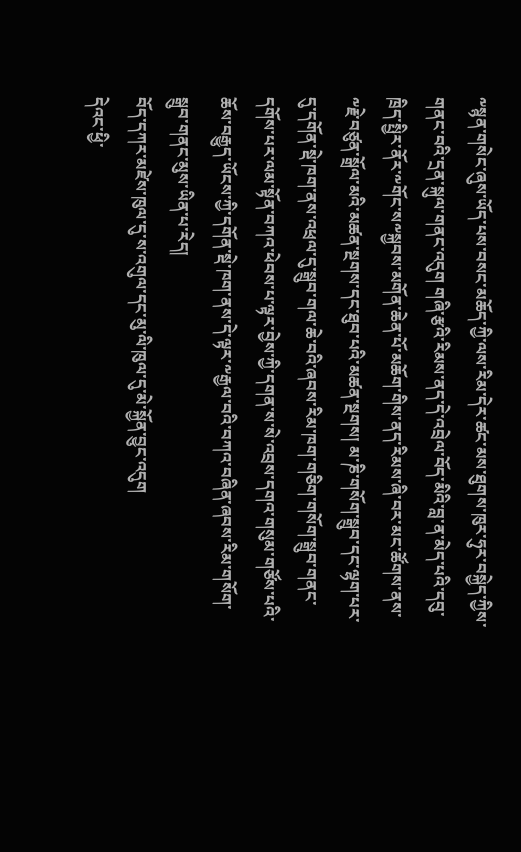༸སྙན་གསེང་ཞུས་ཡོད་པས་བསང་མཆོད་ཀྱི་ལས་རིམ་དེར་ཚང་མས་ཐུགས་ཁུར་ཧུར་བསྐྱེད་ཀྱིས་གནང་བའི་དྲན་སྐུལ་གནང་འདུག གཞི་རྩའི་རིམས་ནད་དེ་འབྲེལ་བོད་མིའི་བླ་ན་མེད་པའི་དབུ་ཁྲིད་སྤྱིར་ནོར་༸གོང་ས༸སྐྱབས་མགོན་ཆེན་པོ་མཆོག་གིས་ནད་རིམས་ཞི་བར་མང་ཚོགས་ནས་༸རྗེ་བཙུན་སྒྲོལ་མའི་མཚན་སྔགས་དང་ཐུབ་པའི་མཚན་སྔགས། མ་ཎི་གསོག་སྒྲུབ་དང་ལྷག་པར་དུ་དགོན་སྡེ་ཁག་ནས་འཕྲལ་དུ་སྒྲུབ་གལ་ཆེ་བའི་ཞབས་རིམ་ཁག་གཅིག་གསོག་སྒྲུབ་གནང་དགོས་པར་ལམ་སྟོན་བཀའ་ཕེབས་པ་ལྟར་བྱེས་ཀྱི་དགན་ས་སེ་འབྲས་དགའ་གསུམ་གཙོས་པའི་ཆོས་བརྒྱུད་ཡོངས་ཀྱི་དགོན་སྡེ་ཁག་ནས་དེ་ལྟར་༸རྒྱལ་བའི་བཀའ་བཞིན་ཞབས་རིམ་གསོག་སྒྲུབ་གནང་མུས་ཡིན་པ་རེད།
བོད་དཀར་མཛེས་ཁུལ་དུ་ས་འགུལ་དང་མུ་ལི་ཁུལ་དུ་མེ་སྐྱོན་བྱུང་འདུག
དེའང་ཕྱི་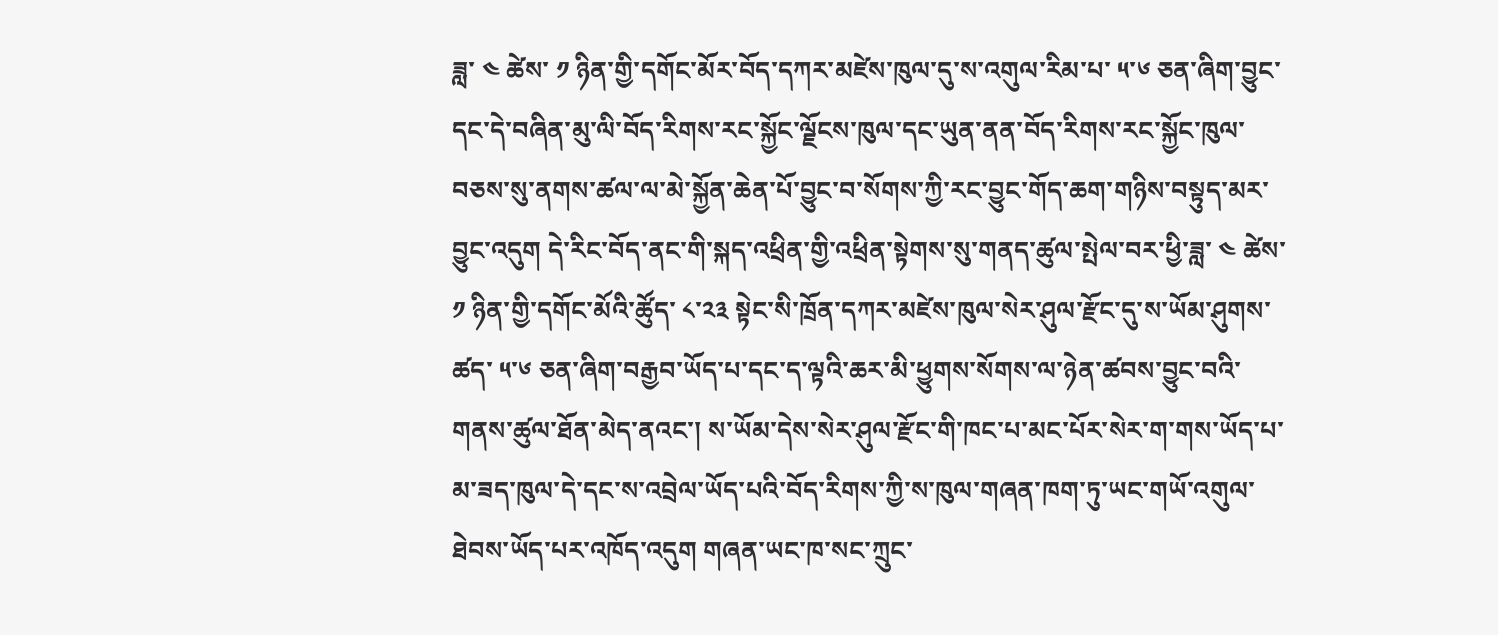ཟླ་ ༤ ཚེས་ ༡ ཉིན་གྱི་དགོང་མོར་བོད་དཀར་མཛེས་ཁུལ་དུ་ས་འགུལ་རིམ་པ་ ༥་༦ ཅན་ཞིག་བྱུང་དང་དེ་བཞིན་མུ་ལི་བོད་རིགས་རང་སྐྱོང་ལྗོངས་ཁུལ་དང་ཡུན་ནན་བོད་རིགས་རང་སྐྱོང་ཁུལ་བཅས་སུ་ནགས་ཚལ་ལ་མེ་སྐྱོན་ཆེན་པོ་བྱུང་བ་སོགས་ཀྱི་རང་བྱུང་གོད་ཆག་གཉིས་བསྟུད་མར་བྱུང་འདུག དེ་རིང་བོད་ནང་གི་སྐད་འཕྲིན་གྱི་འཕྲིན་སྟེགས་སུ་གནད་ཚུལ་སྤེལ་བར་ཕྱི་ཟླ་ ༤ ཚེས་ ༡ ཉིན་གྱི་དགོང་མོའི་ཚོུད་ ༨་༢༣ སྟེང་སི་ཁྲོན་དཀར་མཛེས་ཁུལ་སེར་ཤུལ་རྫོང་དུ་ས་ཡོམ་ཤུགས་ཚད་ ༥་༦ ཅན་ཞིག་བརྒྱབ་ཡོད་པ་དང་ད་ལྟའི་ཆར་མི་ཕྱུགས་སོགས་ལ་ཉེན་ཚབས་བྱུང་བའི་གནས་ཚུལ་ཐོན་མེད་ནའང་། ས་ཡོམ་དེས་སེར་ཤུལ་རྫོང་གི་ཁང་པ་མང་པོར་སེར་ག་གས་ཡོད་པ་མ་ཟད་ཁུལ་དེ་དང་ས་འབྲེལ་ཡོད་པའི་བོད་རིགས་ཀྱི་ས་ཁུལ་གཞན་ཁག་ཏུ་ཡང་གཡོ་འགུལ་ཐེབས་ཡོད་པར་འཁོད་འདུག གཞན་ཡང་ཁ་སང་ཀྲུང་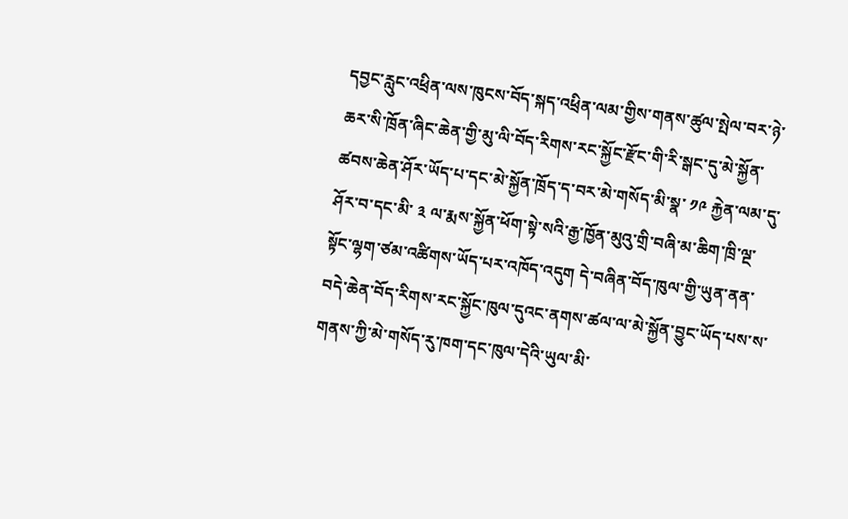དབྱང་རླུང་འཕྲིན་ལས་ཁུངས་བོད་སྐད་འཕྲིན་ལམ་གྱིས་གནས་ཚུལ་སྤེལ་བར་ཉེ་ཆར་སི་ཁྲོན་ཞིང་ཆེན་གྱི་མུ་ལི་བོད་རིགས་རང་སྐྱོང་རྫོང་གི་རི་སྒང་དུ་མེ་སྐྱོན་ཚབས་ཆེན་ཤོར་ཡོད་པ་དང་མེ་སྐྱོན་ཁྲོད་ད་བར་མེ་གསོད་མི་སྣ་ ༡༩ རྐྱེན་ལམ་དུ་ཤོར་བ་དང་མི་ ༣ ལ་རྨས་སྐྱོན་ཕོག་སྟེ་སའི་རྒྱ་ཁྱོན་མུའུ་གྲི་བཞི་མ་ཆིག་ཁྲི་ལྔ་སྟོང་ལྷག་ཙམ་འཚིགས་ཡོད་པར་འཁོད་འདུག དེ་བཞིན་བོད་ཁུལ་གྱི་ཡུན་ནན་བདེ་ཆེན་བོད་རིགས་རང་སྐྱོང་ཁུལ་དུའང་ནགས་ཚལ་ལ་མེ་སྐྱོན་བྱུང་ཡོད་པས་ས་གནས་ཀྱི་མེ་གསོད་རུ་ཁག་དང་ཁུལ་དེའི་ཡུལ་མི་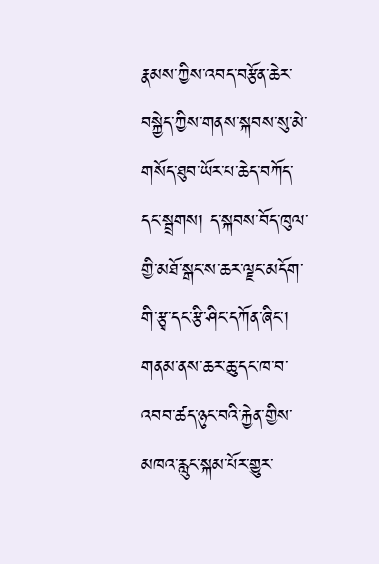རྣམས་ཀྱིས་འབད་བརྩོན་ཆེར་བསྐྱེད་ཀྱིས་གནས་སྐབས་སུ་མེ་གསོད་ཐུབ་ཡོར་པ་ཆེད་བཀོད་དང་སྦྲགས། ད་སྐབས་བོད་ཁུལ་གྱི་མཐོ་སྒང་ས་ཆར་ལྗང་མདོག་གི་རྩྭ་དང་རྩི་ཤིང་དཀོན་ཞིང་། གནམ་ནས་ཆར་ཆུ་དང་ཁ་བ་འབབ་ཚད་ཉུང་བའི་རྐྱེན་གྱིས་མཁའ་རླུང་སྐམ་པོར་གྱུར་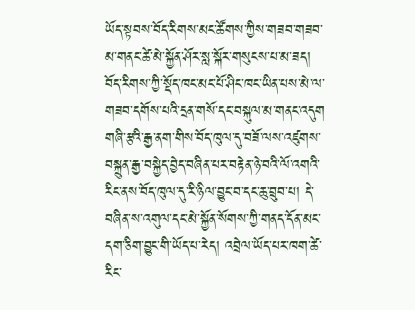ཡོད་སྟབས་བོད་རིགས་མང་ཚོགས་ཀྱིས་གཟབ་གཟབ་མ་གནང་ཚེ་མེ་སྐྱོན་ཤོར་སླ་སྐོར་གསུངས་པ་མ་ཟད། བོད་རིགས་ཀྱི་སྡོད་ཁང་མང་པོ་ཤིང་ཁང་ཡིན་པས་མེ་ལ་གཟབ་དགོས་པའི་དྲན་གསོ་དང་བསྐུལ་མ་གནང་འདུག གཞི་རྩའི་རྒྱ་ནག་གིས་བོད་ཁུལ་དུ་བཟོ་ལས་འཛུགས་བསྐྲུན་རྒྱ་བསྐྱེད་བྱེད་བཞིན་པར་བརྟེན་ཉེ་བའི་ལོ་འགའི་རིང་ནས་བོད་ཁུལ་དུ་རི་ཉིལ་བྱུང་བ་དང་ཆུ་བྲུབ་པ། དེ་བཞིན་ས་འགུལ་དང་མེ་སྐྱོན་སོགས་ཀྱི་གནད་དོན་མང་དག་ཅིག་བྱུང་གི་ཡོད་པ་རེད། འབྲེལ་ཡོད་པར་ཁག་ཚེ་རིང་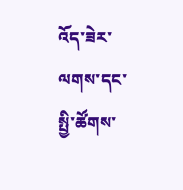འོད་ཟེར་ལགས་དང་སྤྱི་ཚོགས་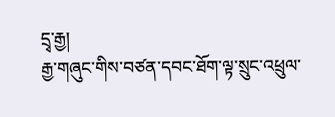དྲྭ་རྒྱ།
རྒྱ་གཞུང་གིས་བཙན་དབང་ཐོག་ལྟ་སྲུང་འཕྲུལ་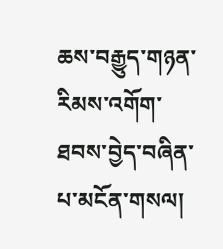ཆས་བརྒྱུད་གཉན་རིམས་འགོག་ཐབས་བྱེད་བཞིན་པ་མངོན་གསལ།